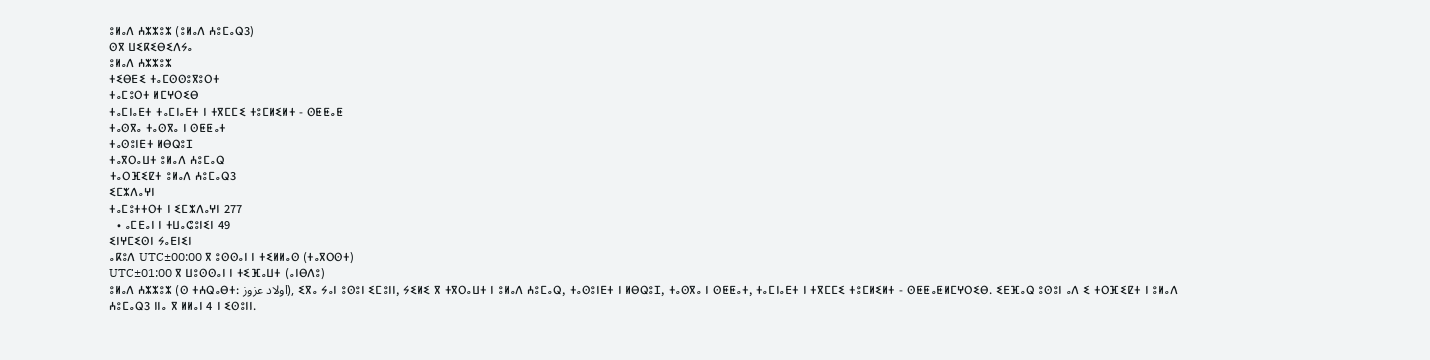ⵓⵍⴰⴷ ⵄⵣⵣⵓⵣ (ⵓⵍⴰⴷ ⵄⵓⵎⴰⵕ3)
ⵙⴳ ⵡⵉⴽⵉⴱⵉⴷⵢⴰ
ⵓⵍⴰⴷ ⵄⵣⵣⵓⵣ
ⵜⵉⴱⴹⵉ ⵜⴰⵎⵙⵙⵓⴳⵓⵔⵜ
ⵜⴰⵎⵓⵔⵜ ⵍⵎⵖⵔⵉⴱ
ⵜⴰⵎⵏⴰⴹⵜ ⵜⴰⵎⵏⴰⴹⵜ ⵏ ⵜⴳⵎⵎⵉ ⵜⵓⵎⵍⵉⵍⵜ - ⵙⵟⵟⴰⵟ
ⵜⴰⵙⴳⴰ ⵜⴰⵙⴳⴰ ⵏ ⵙⵟⵟⴰⵜ
ⵜⴰⵙⵓⵏⴹⵜ ⵍⴱⵕⵓⵊ
ⵜⴰⴳⵔⴰⵡⵜ ⵓⵍⴰⴷ ⵄⵓⵎⴰⵕ
ⵜⴰⵔⴼⵉⵇⵜ ⵓⵍⴰⴷ ⵄⵓⵎⴰⵕ3
ⵉⵎⵣⴷⴰⵖⵏ
ⵜⴰⵎⵓⵜⵜⵔⵜ ⵏ ⵉⵎⵣⴷⴰⵖⵏ 277
  • ⴰⵎⴹⴰⵏ ⵏ ⵜⵡⴰⵛⵓⵏⵉⵏ 49
ⵉⵏⵖⵎⵉⵙⵏ ⵢⴰⴹⵏⵉⵏ
ⴰⴽⵓⴷ UTC±00:00 ⴳ ⵓⵙⵙⴰⵏ ⵏ ⵜⵉⵍⵍⴰⵙ (ⵜⴰⴳⵔⵙⵜ)
UTC±01:00 ⴳ ⵡⵓⵙⵙⴰⵏ ⵏ ⵜⵉⴼⴰⵡⵜ (ⴰⵏⴱⴷⵓ)
ⵓⵍⴰⴷ ⵄⵣⵣⵓⵣ (ⵙ ⵜⵄⵕⴰⴱⵜ: اولاد عزوز), ⵉⴳⴰ ⵢⴰⵏ ⵓⵙⵓⵏ ⵉⵎⵓⵏⵏ, ⵢⵉⵍⵉ ⴳ ⵜⴳⵔⴰⵡⵜ ⵏ ⵓⵍⴰⴷ ⵄⵓⵎⴰⵕ, ⵜⴰⵙⵓⵏⴹⵜ ⵏ ⵍⴱⵕⵓⵊ, ⵜⴰⵙⴳⴰ ⵏ ⵙⵟⵟⴰⵜ, ⵜⴰⵎⵏⴰⴹⵜ ⵏ ⵜⴳⵎⵎⵉ ⵜⵓⵎⵍⵉⵍⵜ - ⵙⵟⵟⴰⵟⵍⵎⵖⵔⵉⴱ. ⵉⴹⴼⴰⵕ ⵓⵙⵓⵏ ⴰⴷ ⵉ ⵜⵔⴼⵉⵇⵜ ⵏ ⵓⵍⴰⴷ ⵄⵓⵎⴰⵕ3 ⵏⵏⴰ ⴳ ⵍⵍⴰⵏ 4 ⵏ ⵉⵙⵓⵏⵏ.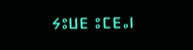ⵢⵓⵡⴹ ⵓⵎⴹⴰⵏ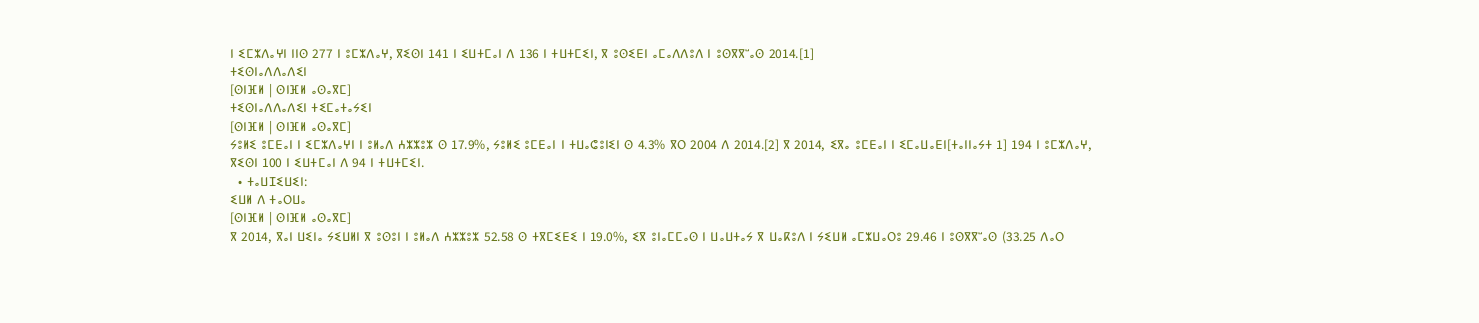ⵏ ⵉⵎⵣⴷⴰⵖⵏ ⵏⵏⵙ 277 ⵏ ⵓⵎⵣⴷⴰⵖ, ⴳⵉⵙⵏ 141 ⵏ ⵉⵡⵜⵎⴰⵏ ⴷ 136 ⵏ ⵜⵡⵜⵎⵉⵏ, ⴳ ⵓⵙⵉⴹⵏ ⴰⵎⴰⴷⴷⵓⴷ ⵏ ⵓⵙⴳⴳⵯⴰⵙ 2014.[1]
ⵜⵉⵙⵏⴰⴷⴷⴰⴷⵉⵏ
[ⵙⵏⴼⵍ | ⵙⵏⴼⵍ ⴰⵙⴰⴳⵎ]
ⵜⵉⵙⵏⴰⴷⴷⴰⴷⵉⵏ ⵜⵉⵎⴰⵜⴰⵢⵉⵏ
[ⵙⵏⴼⵍ | ⵙⵏⴼⵍ ⴰⵙⴰⴳⵎ]
ⵢⵓⵍⵉ ⵓⵎⴹⴰⵏ ⵏ ⵉⵎⵣⴷⴰⵖⵏ ⵏ ⵓⵍⴰⴷ ⵄⵣⵣⵓⵣ ⵙ 17.9%, ⵢⵓⵍⵉ ⵓⵎⴹⴰⵏ ⵏ ⵜⵡⴰⵛⵓⵏⵉⵏ ⵙ 4.3% ⴳⵔ 2004 ⴷ 2014.[2] ⴳ 2014, ⵉⴳⴰ ⵓⵎⴹⴰⵏ ⵏ ⵉⵎⴰⵡⴰⴹⵏ[ⵜⴰⵏⵏⴰⵢⵜ 1] 194 ⵏ ⵓⵎⵣⴷⴰⵖ, ⴳⵉⵙⵏ 100 ⵏ ⵉⵡⵜⵎⴰⵏ ⴷ 94 ⵏ ⵜⵡⵜⵎⵉⵏ.
  • ⵜⴰⵡⵊⵉⵡⵉⵏ:
ⵉⵡⵍ ⴷ ⵜⴰⵔⵡⴰ
[ⵙⵏⴼⵍ | ⵙⵏⴼⵍ ⴰⵙⴰⴳⵎ]
ⴳ 2014, ⴳⴰⵏ ⵡⵉⵏⴰ ⵢⵉⵡⵍⵏ ⴳ ⵓⵙⵓⵏ ⵏ ⵓⵍⴰⴷ ⵄⵣⵣⵓⵣ 52.58 ⵙ ⵜⴳⵎⵉⴹⵉ ⵏ 19.0%, ⵉⴳ ⵓⵏⴰⵎⵎⴰⵙ ⵏ ⵡⴰⵡⵜⴰⵢ ⴳ ⵡⴰⴽⵓⴷ ⵏ ⵢⵉⵡⵍ ⴰⵎⵣⵡⴰⵔⵓ 29.46 ⵏ ⵓⵙⴳⴳⵯⴰⵙ (33.25 ⴷⴰⵔ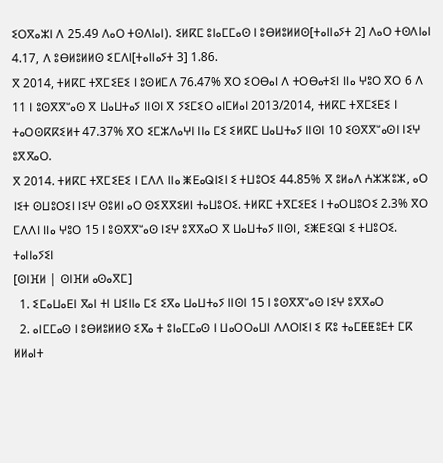ⵉⵔⴳⴰⵣⵏ ⴷ 25.49 ⴷⴰⵔ ⵜⵙⴷⵏⴰⵏ). ⵉⵍⴽⵎ ⵓⵏⴰⵎⵎⴰⵙ ⵏ ⵓⴱⵍⵓⵍⵍⵙ[ⵜⴰⵏⵏⴰⵢⵜ 2] ⴷⴰⵔ ⵜⵙⴷⵏⴰⵏ 4.17, ⴷ ⵓⴱⵍⵓⵍⵍⵙ ⵉⵎⴷⵏ[ⵜⴰⵏⵏⴰⵢⵜ 3] 1.86.
ⴳ 2014, ⵜⵍⴽⵎ ⵜⴳⵎⵉⴹⵉ ⵏ ⵓⵙⵍⵎⴷ 76.47% ⴳⵔ ⵉⵔⴱⴰⵏ ⴷ ⵜⵔⴱⴰⵜⵉⵏ ⵏⵏⴰ ⵖⵓⵔ ⴳⵔ 6 ⴷ 11 ⵏ ⵓⵙⴳⴳⵯⴰⵙ ⴳ ⵡⴰⵡⵜⴰⵢ ⵏⵏⵙⵏ ⴳ ⵢⵉⵎⵉⵔ ⴰⵏⵎⵍⴰⵏ 2013/2014, ⵜⵍⴽⵎ ⵜⴳⵎⵉⴹⵉ ⵏ ⵜⴰⵔⵙⴽⴽⵉⵍⵜ 47.37% ⴳⵔ ⵉⵎⵣⴷⴰⵖⵏ ⵏⵏⴰ ⵎⵉ ⵉⵍⴽⵎ ⵡⴰⵡⵜⴰⵢ ⵏⵏⵙⵏ 10 ⵉⵙⴳⴳⵯⴰⵙⵏ ⵏⵉⵖ ⵓⴳⴳⴰⵔ.
ⴳ 2014. ⵜⵍⴽⵎ ⵜⴳⵎⵉⴹⵉ ⵏ ⵎⴷⴷ ⵏⵏⴰ ⵥⴹⴰⵕⵏⵉⵏ ⵉ ⵜⵡⵓⵔⵉ 44.85% ⴳ ⵓⵍⴰⴷ ⵄⵣⵣⵓⵣ, ⴰⵔ ⵏⵉⵜ ⵙⵡⵓⵔⵉⵏ ⵏⵉⵖ ⵙⵓⵍⵏ ⴰⵔ ⵙⵉⴳⴳⵉⵍⵏ ⵜⴰⵡⵓⵔⵉ. ⵜⵍⴽⵎ ⵜⴳⵎⵉⴹⵉ ⵏ ⵜⴰⵔⵡⵓⵔⵉ 2.3% ⴳⵔ ⵎⴷⴷⵏ ⵏⵏⴰ ⵖⵓⵔ 15 ⵏ ⵓⵙⴳⴳⵯⴰⵙ ⵏⵉⵖ ⵓⴳⴳⴰⵔ ⴳ ⵡⴰⵡⵜⴰⵢ ⵏⵏⵙⵏ, ⵉⵥⴹⵉⵕⵏ ⵉ ⵜⵡⵓⵔⵉ.
ⵜⴰⵏⵏⴰⵢⵉⵏ
[ⵙⵏⴼⵍ | ⵙⵏⴼⵍ ⴰⵙⴰⴳⵎ]
  1. ⵉⵎⴰⵡⴰⴹⵏ ⴳⴰⵏ ⵜⵏ ⵡⵉⵏⵏⴰ ⵎⵉ ⵉⴳⴰ ⵡⴰⵡⵜⴰⵢ ⵏⵏⵙⵏ 15 ⵏ ⵓⵙⴳⴳⵯⴰⵙ ⵏⵉⵖ ⵓⴳⴳⴰⵔ
  2. ⴰⵏⵎⵎⴰⵙ ⵏ ⵓⴱⵍⵓⵍⵍⵙ ⵉⴳⴰ ⵜ ⵓⵏⴰⵎⵎⴰⵙ ⵏ ⵡⴰⵔⵔⴰⵡⵏ ⴷⴷⵔⵏⵉⵏ ⵉ ⴽⵓ ⵜⴰⵎⵟⵟⵓⴹⵜ ⵎⴽ ⵍⵍⴰⵏⵜ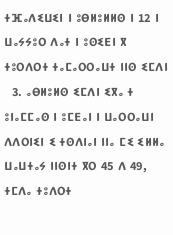ⵜⴼⴰⴷⵉⵡⵉⵏ ⵏ ⵓⴱⵍⵓⵍⵍⵙ ⵏ 12 ⵏ ⵡⴰⵢⵢⵓⵔ ⴷⴰⵜ ⵏ ⵓⵙⵉⴹⵏ ⴳ ⵜⵓⵔⴷⵔⵜ ⵜⴰⵎⴰⵔⵔⴰⵡⵜ ⵏⵏⵙ ⵉⵎⴷⵏ
  3. ⴰⴱⵍⵓⵍⵙ ⵉⵎⴷⵏ ⵉⴳⴰ ⵜ ⵓⵏⴰⵎⵎⴰⵙ ⵏ ⵓⵎⴹⴰⵏ ⵏ ⵡⴰⵔⵔⴰⵡⵏ ⴷⴷⵔⵏⵉⵏ ⵉ ⵜⵙⴷⵏⴰⵏ ⵏⵏⴰ ⵎⵉ ⵉⵍⵍⴰ ⵡⴰⵡⵜⴰⵢ ⵏⵏⵙⵏⵜ ⴳⵔ 45 ⴷ 49, ⵜⵎⴷⴰ ⵜⵓⴷⵔⵜ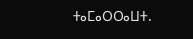ⵜⴰⵎⴰⵔⵔⴰⵡⵜ.